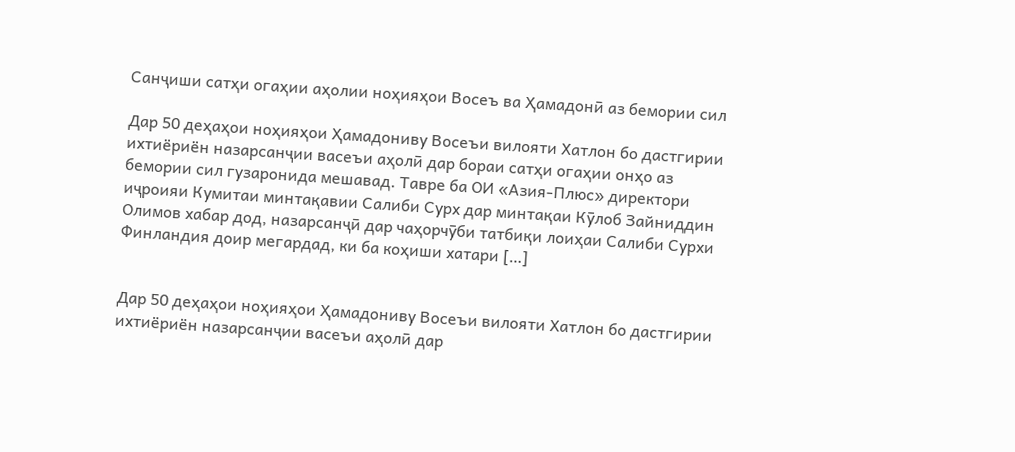Санҷиши сатҳи огаҳии аҳолии ноҳияҳои Восеъ ва Ҳамадонӣ аз бемории сил

Дар 50 деҳаҳои ноҳияҳои Ҳамадониву Восеъи вилояти Хатлон бо дастгирии ихтиёриён назарсанҷии васеъи аҳолӣ дар бораи сатҳи огаҳии онҳо аз бемории сил гузаронида мешавад. Тавре ба ОИ «Азия-Плюс» директори иҷроияи Кумитаи минтақавии Салиби Сурх дар минтақаи Кӯлоб Зайниддин Олимов хабар дод, назарсанҷӣ дар чаҳорчӯби татбиқи лоиҳаи Салиби Сурхи Финландия доир мегардад, ки ба коҳиши хатари […]


Дар 50 деҳаҳои ноҳияҳои Ҳамадониву Восеъи вилояти Хатлон бо дастгирии ихтиёриён назарсанҷии васеъи аҳолӣ дар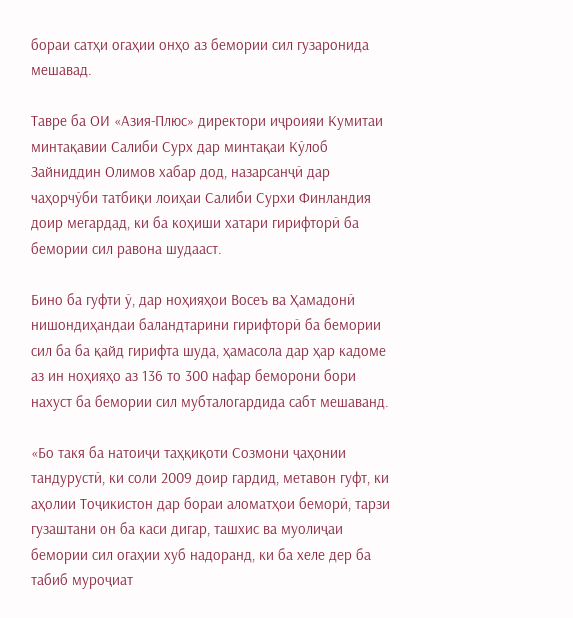бораи сатҳи огаҳии онҳо аз бемории сил гузаронида мешавад.

Тавре ба ОИ «Азия-Плюс» директори иҷроияи Кумитаи минтақавии Салиби Сурх дар минтақаи Кӯлоб Зайниддин Олимов хабар дод, назарсанҷӣ дар чаҳорчӯби татбиқи лоиҳаи Салиби Сурхи Финландия доир мегардад, ки ба коҳиши хатари гирифторӣ ба бемории сил равона шудааст.

Бино ба гуфти ӯ, дар ноҳияҳои Восеъ ва Ҳамадонӣ нишондиҳандаи баландтарини гирифторӣ ба бемории сил ба ба қайд гирифта шуда, ҳамасола дар ҳар кадоме аз ин ноҳияҳо аз 136 то 300 нафар беморони бори нахуст ба бемории сил мубталогардида сабт мешаванд.

«Бо такя ба натоиҷи таҳқиқоти Созмони ҷаҳонии тандурустӣ, ки соли 2009 доир гардид, метавон гуфт, ки аҳолии Тоҷикистон дар бораи аломатҳои беморӣ, тарзи гузаштани он ба каси дигар, ташхис ва муолиҷаи бемории сил огаҳии хуб надоранд, ки ба хеле дер ба табиб муроҷиат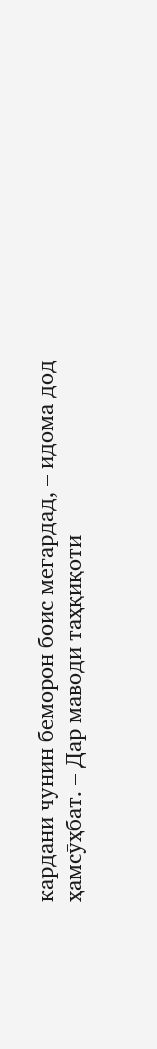кардани чунин беморон боис мегардад, – идома дод ҳамсӯҳбат. – Дар маводи таҳқиқоти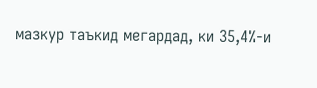мазкур таъкид мегардад, ки 35,4%-и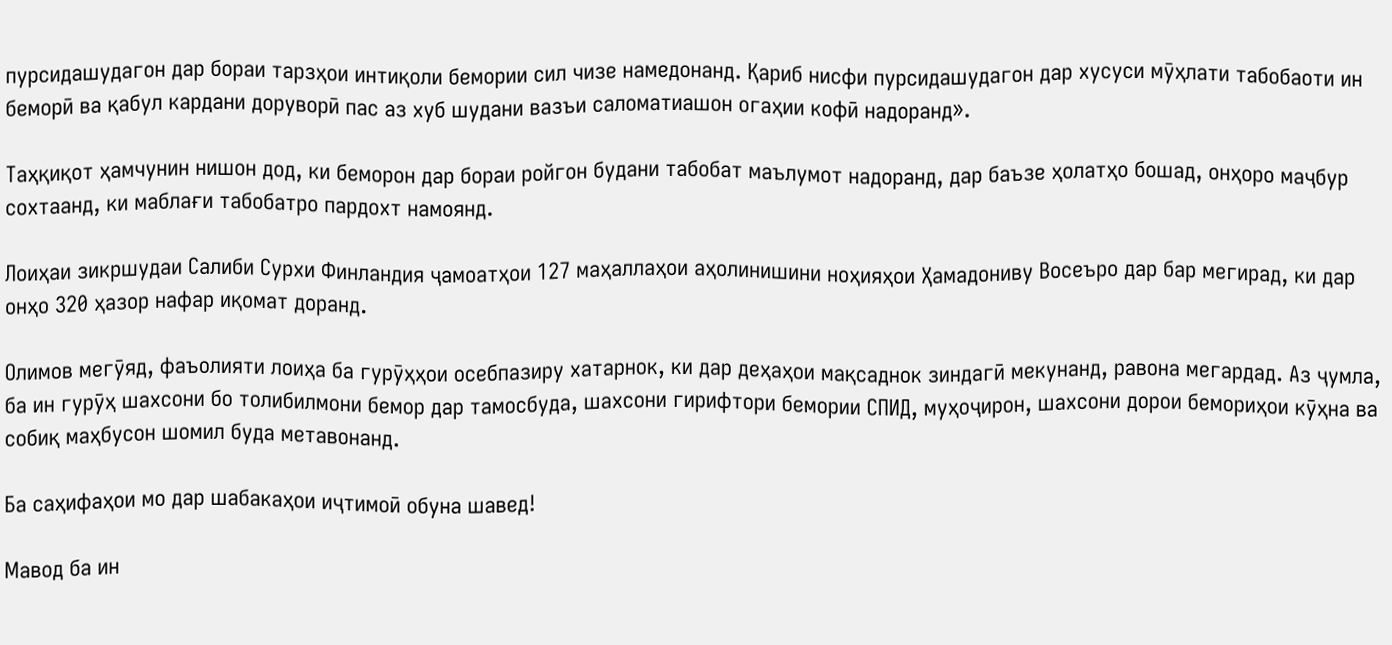пурсидашудагон дар бораи тарзҳои интиқоли бемории сил чизе намедонанд. Қариб нисфи пурсидашудагон дар хусуси мӯҳлати табобаоти ин беморӣ ва қабул кардани доруворӣ пас аз хуб шудани вазъи саломатиашон огаҳии кофӣ надоранд».

Таҳқиқот ҳамчунин нишон дод, ки беморон дар бораи ройгон будани табобат маълумот надоранд, дар баъзе ҳолатҳо бошад, онҳоро маҷбур сохтаанд, ки маблағи табобатро пардохт намоянд.

Лоиҳаи зикршудаи Салиби Сурхи Финландия ҷамоатҳои 127 маҳаллаҳои аҳолинишини ноҳияҳои Ҳамадониву Восеъро дар бар мегирад, ки дар онҳо 320 ҳазор нафар иқомат доранд.

Олимов мегӯяд, фаъолияти лоиҳа ба гурӯҳҳои осебпазиру хатарнок, ки дар деҳаҳои мақсаднок зиндагӣ мекунанд, равона мегардад. Аз ҷумла, ба ин гурӯҳ шахсони бо толибилмони бемор дар тамосбуда, шахсони гирифтори бемории СПИД, муҳоҷирон, шахсони дорои бемориҳои кӯҳна ва собиқ маҳбусон шомил буда метавонанд.

Ба саҳифаҳои мо дар шабакаҳои иҷтимоӣ обуна шавед!

Мавод ба ин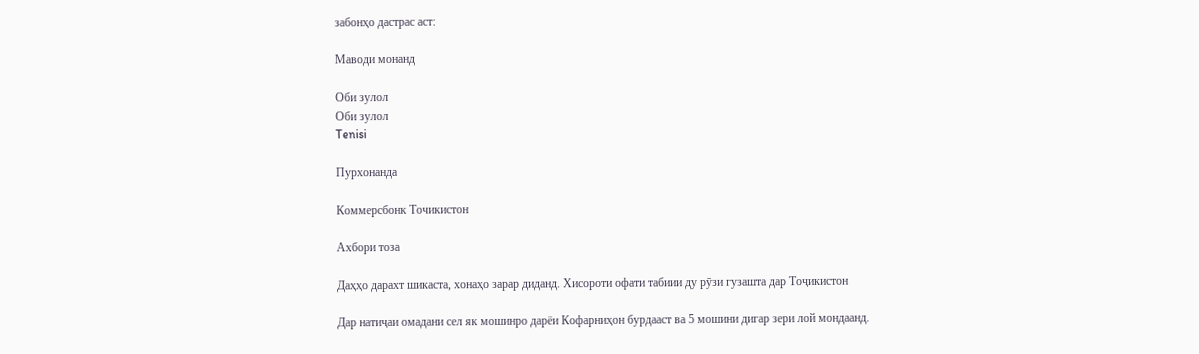забонҳо дастрас аст:

Маводи монанд

Оби зулол
Оби зулол
Tenisi

Пурхонанда

Коммерсбонк Точикистон

Ахбори тоза

Даҳҳо дарахт шикаста, хонаҳо зарар диданд. Хисороти офати табиии ду рӯзи гузашта дар Тоҷикистон

Дар натиҷаи омадани сел як мошинро дарёи Кофарниҳон бурдааст ва 5 мошини дигар зери лой мондаанд.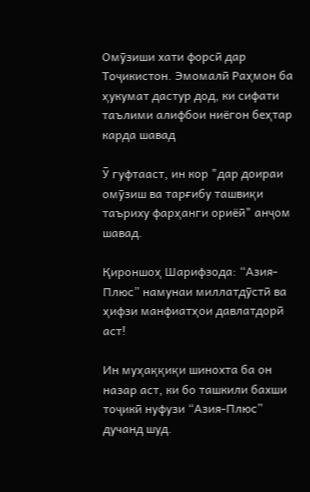Омӯзиши хати форсӣ дар Тоҷикистон. Эмомалӣ Раҳмон ба ҳукумат дастур дод, ки сифати таълими алифбои ниёгон беҳтар карда шавад

Ӯ гуфтааст, ин кор "дар доираи омӯзиш ва тарғибу ташвиқи таъриху фарҳанги ориёӣ" анҷом шавад.

Қироншоҳ Шарифзода: “Азия-Плюс” намунаи миллатдӯстӣ ва ҳифзи манфиатҳои давлатдорӣ аст!

Ин муҳаққиқи шинохта ба он назар аст, ки бо ташкили бахши тоҷикӣ нуфузи “Азия-Плюс” дучанд шуд.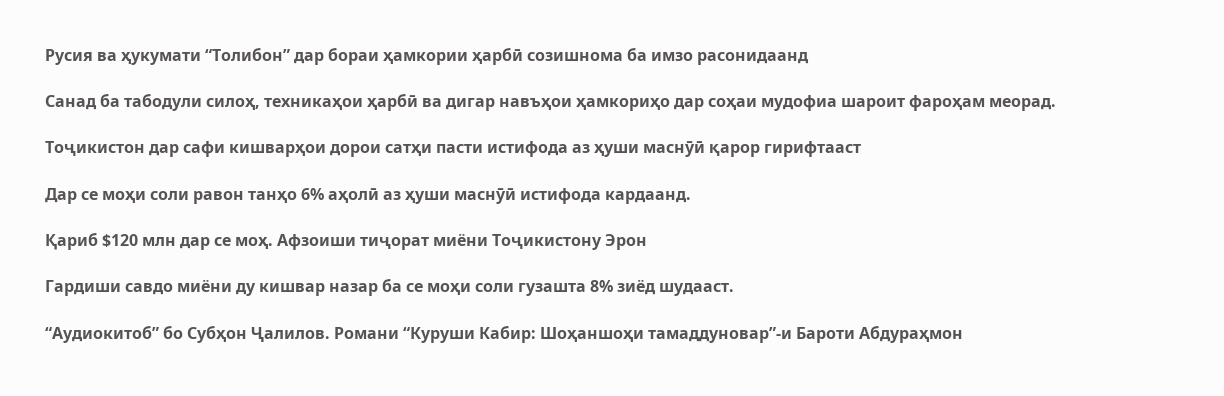Русия ва ҳукумати “Толибон” дар бораи ҳамкории ҳарбӣ созишнома ба имзо расонидаанд

Санад ба табодули силоҳ, техникаҳои ҳарбӣ ва дигар навъҳои ҳамкориҳо дар соҳаи мудофиа шароит фароҳам меорад.

Тоҷикистон дар сафи кишварҳои дорои сатҳи пасти истифода аз ҳуши маснӯӣ қарор гирифтааст

Дар се моҳи соли равон танҳо 6% аҳолӣ аз ҳуши маснӯӣ истифода кардаанд.

Қариб $120 млн дар се моҳ. Афзоиши тиҷорат миёни Тоҷикистону Эрон

Гардиши савдо миёни ду кишвар назар ба се моҳи соли гузашта 8% зиёд шудааст.

“Аудиокитоб” бо Субҳон Ҷалилов. Романи “Куруши Кабир: Шоҳаншоҳи тамаддуновар”-и Бароти Абдураҳмон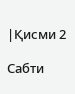|Қисми 2

Cабти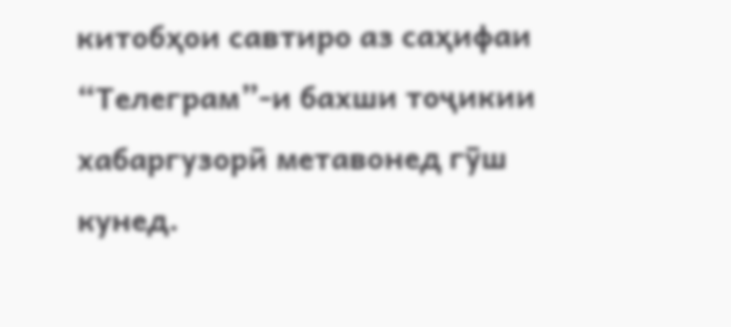китобҳои савтиро аз саҳифаи “Телеграм”-и бахши тоҷикии хабаргузорӣ метавонед гӯш кунед.